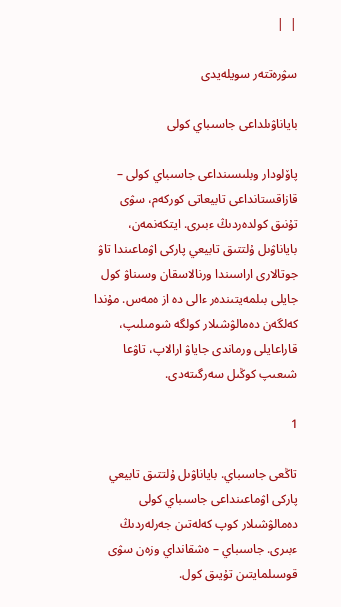|  |

سۋرەتتەر سويلەيدى

باياناۋىلداعى جاسىباي كولى

پاۆلودار وبلىسىنداعى جاسىباي كولى – قازاقستانداعى تابيعاتى كوركەم، سۋى تۇنىق كولدەردىڭ ءبىرى. ايتكەنمەن، باياناۋىل ۇلتتىق تابيعي پاركى اۋماعىندا تاۋ جوتالارى اراسىندا ورنالاسقان وسىناۋ كول جايلى بىلمەيتىندەر ءالى دە از ەمەس. مۇندا كەلگەن دەمالۋشىلار كولگە شومىلىپ، قاراعايلى ورماندى جاياۋ ارالاپ، تاۋعا شىعىپ كوڭىل سەرگىتەدى.

1

تاڭعى جاسىباي. باياناۋىل ۇلتتىق تابيعي پاركى اۋماعىنداعى جاسىباي كولى دەمالۋشىلار كوپ كەلەتىن جەرلەردىڭ ءبىرى. جاسىباي – ەشقانداي وزەن سۋى قوسىلمايتىن تۇيىق كول.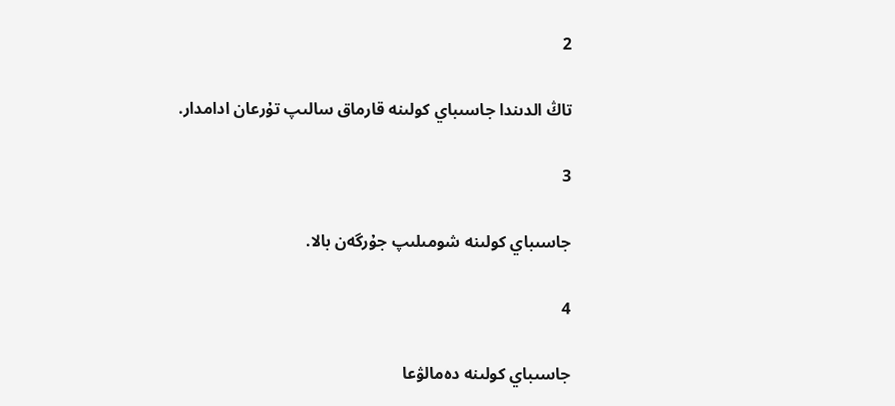2

تاڭ الدىندا جاسىباي كولىنە قارماق سالىپ تۇرعان ادامدار.

3

جاسىباي كولىنە شومىلىپ جۇرگەن بالا.

4

جاسىباي كولىنە دەمالۋعا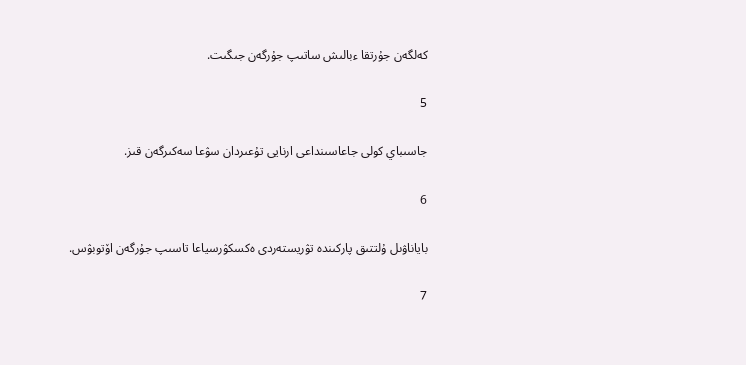كەلگەن جۇرتقا ءبالىش ساتىپ جۇرگەن جىگىت.

5

جاسىباي كولى جاعاسىنداعى ارنايى تۇعىردان سۋعا سەكىرگەن قىز.

6

باياناۋىل ۇلتتىق پاركىندە تۋريستەردى ەكسكۋرسياعا تاسىپ جۇرگەن اۆتوبۋس.

7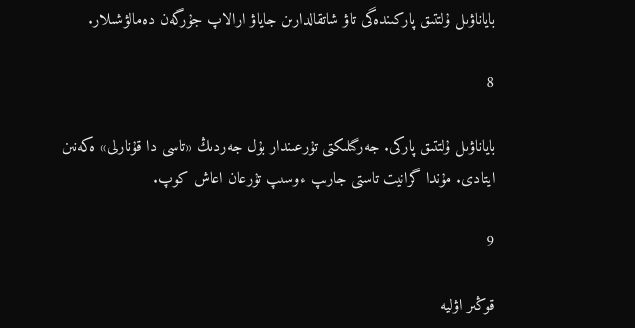باياناۋىل ۇلتتىق پاركىندەگى تاۋ شاتقالدارىن جاياۋ ارالاپ جۇرگەن دەمالۋشىلار.

8

باياناۋىل ۇلتتىق پاركى. جەرگىلىكتى تۇرعىندار بۇل جەردىڭ «تاسى دا قۇنارلى» ەكەنىن ايتادى. مۇندا گرانيت تاستى جارىپ ءوسىپ تۇرعان اعاش كوپ.

9

قوڭىر اۋليە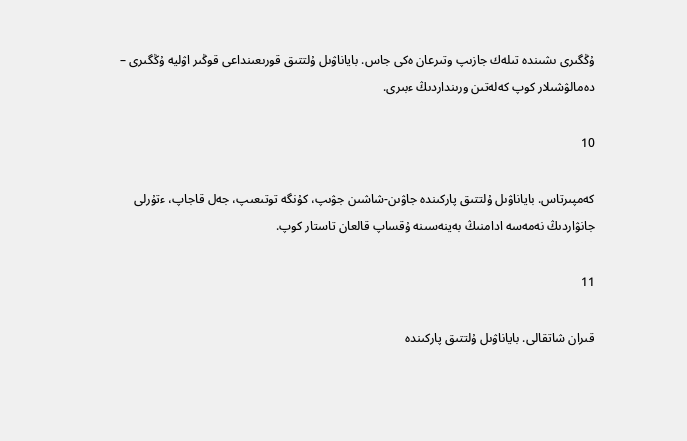ۇڭگىرى ىشىندە تىلەك جازىپ وتىرعان ەكى جاس. باياناۋىل ۇلتتىق قورىعىنداعى قوڭىر اۋليە ۇڭگىرى – دەمالۋشىلار كوپ كەلەتىن ورىنداردىڭ ءبىرى.

10

كەمپىرتاس. باياناۋىل ۇلتتىق پاركىندە جاۋىن-شاشىن جۋىپ، كۇنگە توتىعىپ، جەل قاجاپ، ءتۇرلى جانۋاردىڭ نەمەسە ادامنىڭ بەينەسىنە ۇقساپ قالعان تاستار كوپ.

11

قىران شاتقالى. باياناۋىل ۇلتتىق پاركىندە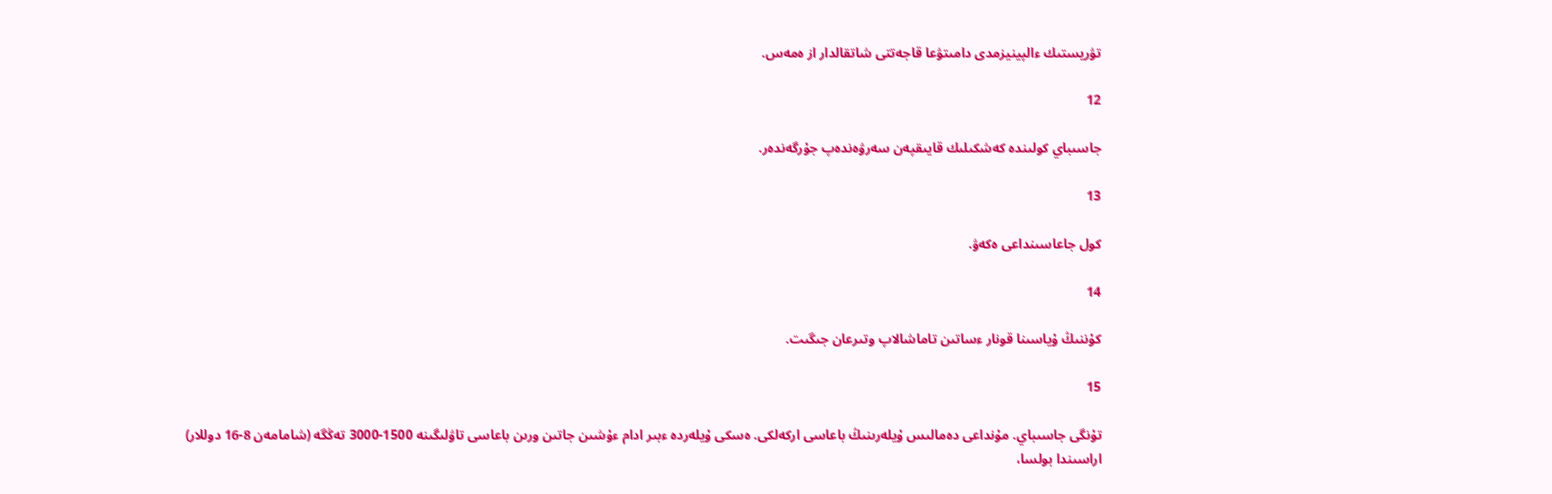تۋريستىك ءالپينيزمدى دامىتۋعا قاجەتتى شاتقالدار از ەمەس.

12

جاسىباي كولىندە كەشكىلىك قايىقپەن سەرۋەندەپ جۇرگەندەر.

13

كول جاعاسىنداعى ەكەۋ.

14

كۇننىڭ ۇياسىنا قونار ءساتىن تاماشالاپ وتىرعان جىگىت.

15

تۇنگى جاسىباي. مۇنداعى دەمالىس ۇيلەرىنىڭ باعاسى اركەلكى. ەسكى ۇيلەردە ءبىر ادام ءۇشىن جاتىن ورىن باعاسى تاۋلىگىنە 1500-3000 تەڭگە (شامامەن 8-16 دوللار) اراسىندا بولسا،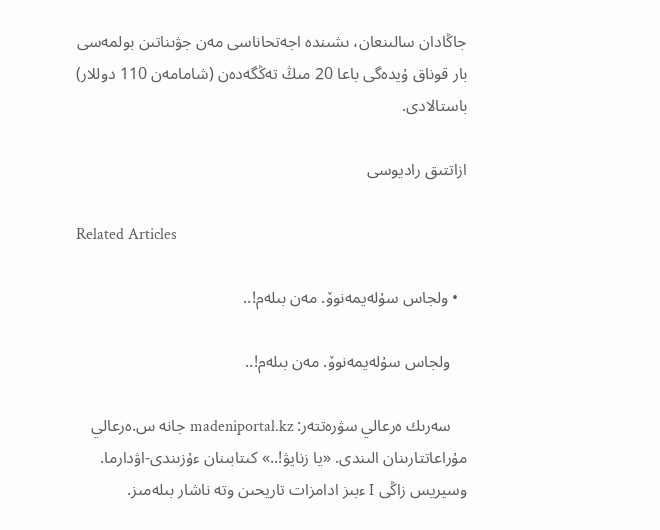جاڭادان سالىنعان، ىشىندە اجەتحاناسى مەن جۋىناتىن بولمەسى بار قوناق ۇيدەگى باعا 20 مىڭ تەڭگەدەن (شامامەن 110 دوللار) باستالادى.

ازاتتىق راديوسى

Related Articles

  • ولجاس سۇلەيمەنوۆ. مەن بىلەم!..

    ولجاس سۇلەيمەنوۆ. مەن بىلەم!..

    سەرىك ەرعالي سۋرەتتەر: madeniportal.kz جانە س.ەرعالي مۇراعاتتارىنان الىندى. «يا زنايۋ!..» كىتابىنان ءۇزىندى-اۋدارما. وسيريس زاڭى I ءبىز ادامزات تاريحىن وتە ناشار بىلەمىز.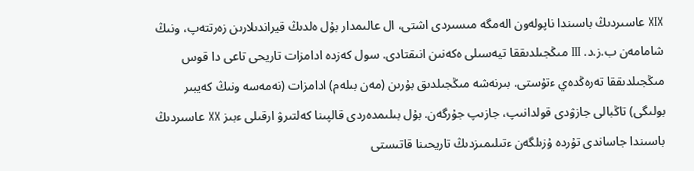XIX عاسىردىڭ باسىندا ناپولەون الەمگە مىسىردى اشتى، ال عالىمدار بۇل ەلدىڭ قيراندىلارىن زەرتتەپ، ونىڭ شامامەن ب.ز.د. III مىڭجىلدىققا تيەسىلى ەكەنىن انىقتادى. سول كەزدە ادامزات تاريحى تاعى دا قوس مىڭجىلدىققا تەرەڭدەي ءتۇستى. بىرنەشە مىڭجىلدىق بۇرىن (مەن بىلەم) ادامزات (نەمەسە ونىڭ كەيبىر بولىگى) تاڭبالى جازۋدى قولدانىپ، جازىپ جۇرگەن. بۇل بىلىمدەردى قالپىنا كەلتىرۋ ارقىلى ءبىز XX عاسىردىڭ باسىندا جاساندى تۇردە ۇزىلگەن ءتىلىمىزدىڭ تاريحىنا قاتىستى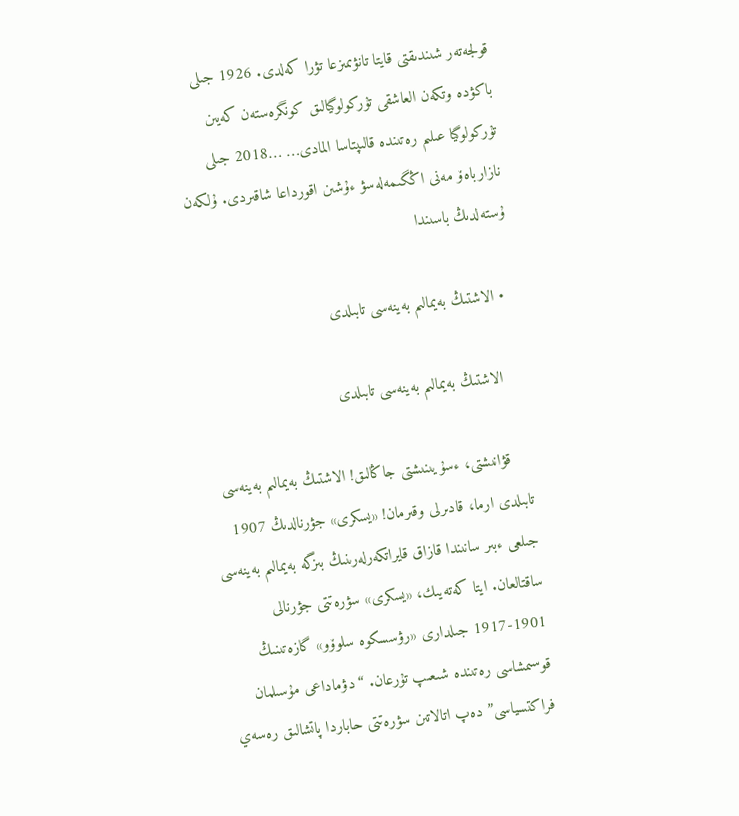قولجەتەر شىندىقتى قايتا تانۋىمىزعا تۋرا كەلدى. 1926 جىلى باكۋدە وتكەن العاشقى تۇركولوگيالىق كونگرەستەن كەيىن تۇركولوگيا عىلىم رەتىندە قالىپتاسا المادى… …2018 جىلى نازارباەۆ مەنى اڭگىمەلەسۋ ءۇشىن اقورداعا شاقىردى. ۇلكەن ۇستەلدىڭ باسىندا

  • الاشتىڭ بەيمالىم بەينەسى تابىلدى

    الاشتىڭ بەيمالىم بەينەسى تابىلدى

    قۋانىشتى، ءسۇيىنىشتى جاڭالىق! الاشتىڭ بەيمالىم بەينەسى تابىلدى ارما، قادىرلى وقىرمان! «يسكرى» جۋرنالدىڭ 1907 جىلعى ءبىر سانىندا قازاق قايراتكەرلەرىنىڭ بىزگە بەيمالىم بەينەسى ساقتالعان. ايتا كەتەيىك، «يسكرى» سۋرەتتى جۋرنالى 1901-1917 جىلدارى «رۋسسكوە سلوۆو» گازەتىنىڭ قوسىمشاسى رەتىندە شىعىپ تۇرعان. “دۋماداعى مۇسىلمان فراكتسياسى” دەپ اتالاتىن سۋرەتتى حاباردا پاتشالىق رەسەي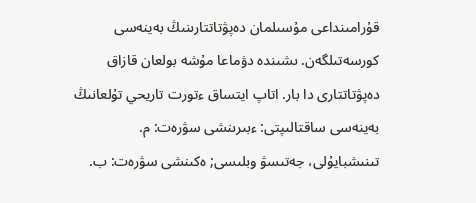قۇرامىنداعى مۇسىلمان دەپۋتاتتارىنىڭ بەينەسى كورسەتىلگەن. ىشىندە دۋماعا مۇشە بولعان قازاق دەپۋتاتتارى دا بار. اتاپ ايتساق ءتورت تاريحي تۇلعانىڭ بەينەسى ساقتالىپتى: ءبىرىنشى سۋرەت: م. تىنىشبايۇلى، جەتىسۋ وبلىسى; ەكىنشى سۋرەت: ب.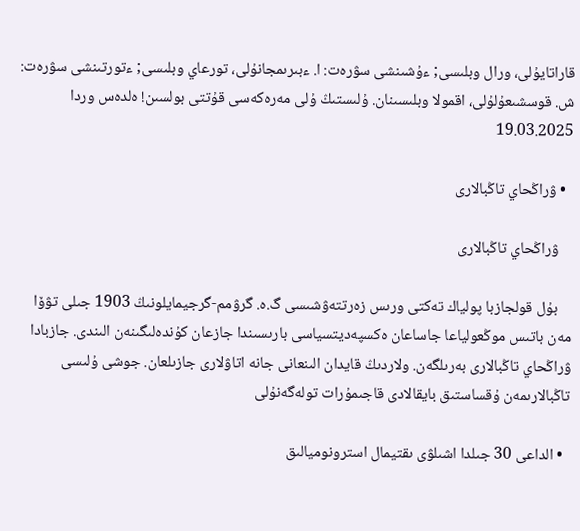قاراتايۇلى، ورال وبلىسى; ءۇشىنشى سۋرەت: ا. ءبىرىمجانۇلى، تورعاي وبلىسى; ءتورتىنشى سۋرەت: ش. قوسشىعۇلۇلى، اقمولا وبلىسىنان. ۇلىستىڭ ۇلى مەرەكەسى قۇتتى بولسىن! ەلدەس وردا 19.03.2025

  • ۋراڭحاي تاڭبالارى

    ۋراڭحاي تاڭبالارى

    بۇل قولجازبا پولياك تەكتى ورىس زەرتتەۋشىسى گ.ە. گرۋمم-گرجيمايلونىڭ 1903 جىلى تۋۆا مەن باتىس موڭعولياعا جاساعان ەكسپەديتسياسى بارىسىندا جازعان كۇندەلىگىنەن الىندى. جازبادا ۋراڭحاي تاڭبالارى بەرىلگەن. ولاردىڭ قايدان الىنعانى جانە اتاۋلارى جازىلعان. جوشى ۇلىسى تاڭبالارىمەن ۇقساستىق بايقالادى قاجىمۇرات تولەگەنۇلى

  • الداعى 30 جىلدا اشىلۋى ىقتيمال استرونوميالىق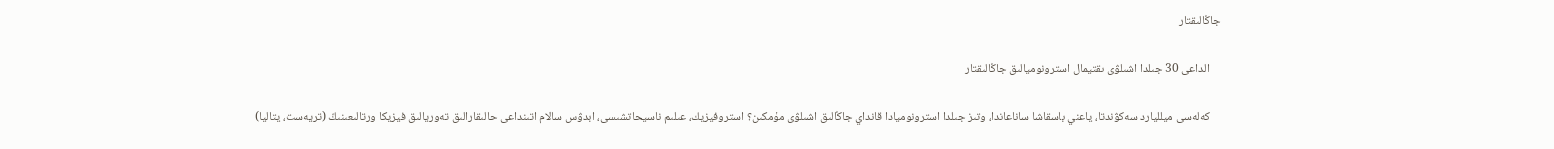جاڭالىقتار

    الداعى 30 جىلدا اشىلۋى ىقتيمال استرونوميالىق جاڭالىقتار

    كەلەسى ميلليارد سەكۋندتا، ياعني باسقاشا ساناعاندا، وتىز جىلدا استرونوميادا قانداي جاڭالىق اشىلۋى مۇمكىن؟ استروفيزيك، عىلىم ناسيحاتشىسى، ابدۋس سالام اتىنداعى حالىقارالىق تەوريالىق فيزيكا ورتالىعىنىڭ (تريەست، يتاليا)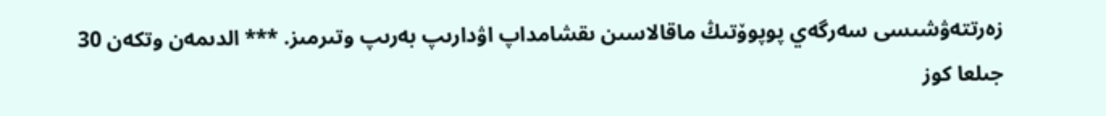زەرتتەۋشىسى سەرگەي پوپوۆتىڭ ماقالاسىن ىقشامداپ اۋدارىپ بەرىپ وتىرمىز. *** الدىمەن وتكەن 30 جىلعا كوز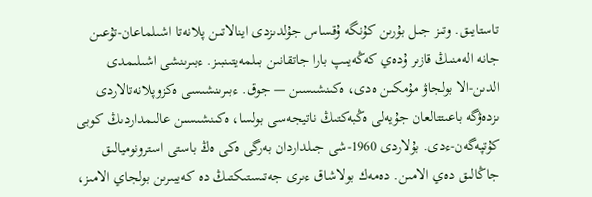تاستايىق. وتىز جىل بۇرىن كۇنگە ۇقساس جۇلدىزدى اينالاتىن پلانەتا اشىلماعان-تۇعىن جانە الەمنىڭ قازىر ۇدەي كەڭەيىپ بارا جاتقانىن بىلمەيتىنبىز. ءبىرىنشى اشىلىمدى الدىن-الا بولجاۋ مۇمكىن ەدى، ەكىنشىسىن — جوق. ءبىرىنشىسى ەكزوپلانەتالاردى ىزدەۋگە باعىتتالعان جۇيەلى ەڭبەكتىڭ ناتيجەسى بولسا، ەكىنشىسىن عالىمداردىڭ كوبى كۇتپەگەن-ءدى. بۇلاردى 1960-شى جىلداردان بەرگى ەكى ەڭ باستى استرونوميالىق جاڭالىق دەي الامىن. دەمەك بولاشاق ءىرى جەتىستىكتىڭ دە كەيبىرىن بولجاي الامىز،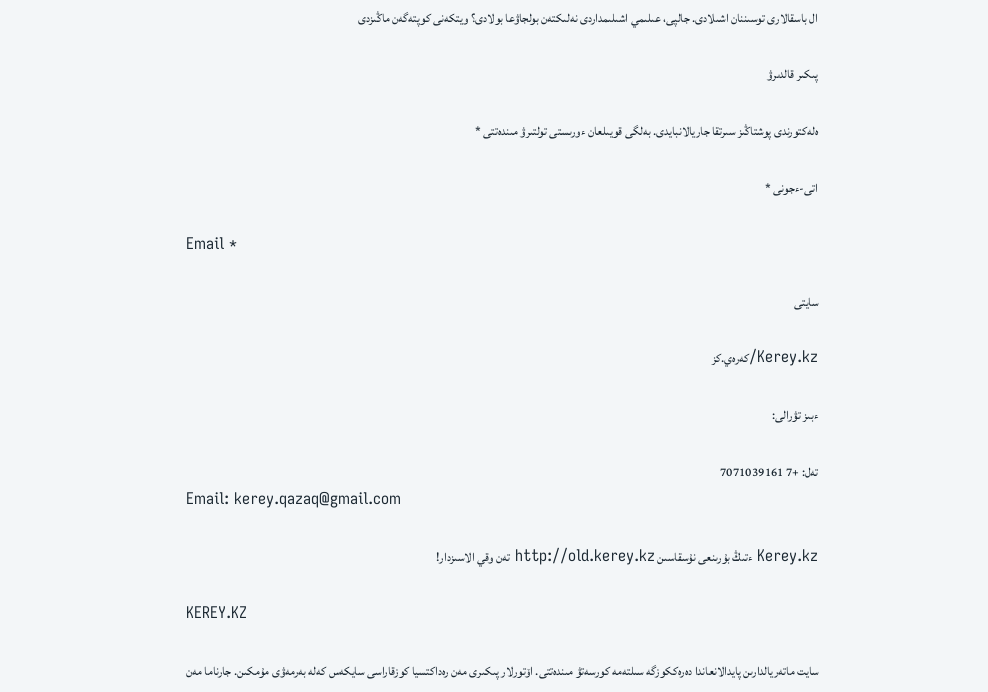ال باسقالارى توسىننان اشىلادى. جالپى، عىلىمي اشىلىمداردى نەلىكتەن بولجاۋعا بولادى؟ ويتكەنى كوپتەگەن ماڭىزدى

پىكىر قالدىرۋ

ەلەكتورندى پوشتاڭىز سىرتقا جاريالانبايدى. بەلگى قويىلعان ءورىستى تولتىرۋ مىندەتتى *

اتى-ءجونى *

Email *

سايتى

Kerey.kz/كەرەي.كز

ءبىز تۋرالى:

تەل: +7 7071039161
Email: kerey.qazaq@gmail.com

Kerey.kz ءتىڭ بۇرىنعى نۇسقاسىن http://old.kerey.kz تەن وقي الاسىزدار!

KEREY.KZ

سايت ماتەريالدارىن پايدالانعاندا دەرەككوزگە سىلتەمە كورسەتۋ مىندەتتى. اۆتورلار پىكىرى مەن رەداكتسيا كوزقاراسى سايكەس كەلە بەرمەۋى مۇمكىن. جارناما مەن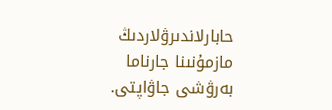حابارلاندىرۋلاردىڭ مازمۇنىنا جارناما بەرۋشى جاۋاپتى.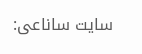سايت ساناعى: